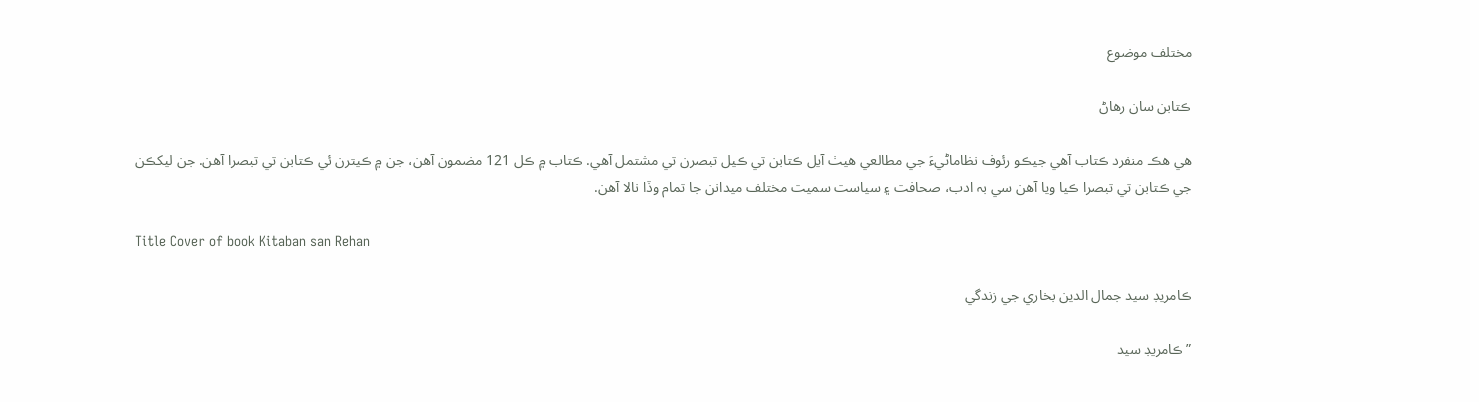مختلف موضوع

ڪتابن سان رھاڻ

ھي ھڪ منفرد ڪتاب آھي جيڪو رئوف نظاماڻيءَ جي مطالعي ھيٺ آيل ڪتابن تي ڪيل تبصرن تي مشتمل آھي. ڪتاب ۾ ڪل 121 مضمون آھن، جن ۾ ڪيترن ئي ڪتابن تي تبصرا آھن. جن ليکڪن جي ڪتابن تي تبصرا ڪيا ويا آھن سي بہ ادب، صحافت ۽ سياست سميت مختلف ميدانن جا تمام وڏا نالا آھن.

Title Cover of book Kitaban san Rehan

ڪامريڊ سيد جمال الدين بخاري جي زندگي

”ڪامريڊ سيد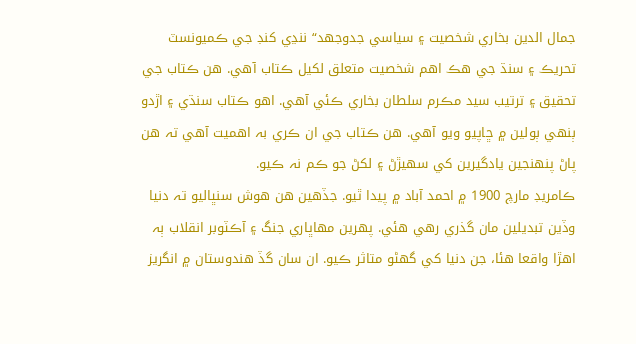جمال الدين بخاري شخصيت ۽ سياسي جدوجھد“ ننڍي کنڊ جي ڪميونسٽ تحريڪ ۽ سنڌ جي هڪ اهم شخصيت متعلق لکيل ڪتاب آهي. هن ڪتاب جي تحقيق ۽ ترتيب سيد مڪرم سلطان بخاري ڪئي آهي. اهو ڪتاب سنڌي ۽ اڙدو ٻنھي ٻولين ۾ ڇاپيو ويو آهي. هن ڪتاب جي ان ڪري بہ اهميت آهي تہ هن پاڻ پنھنجين يادگيرين کي سھيڙڻ ۽ لکڻ جو ڪم نہ ڪيو.
ڪامريڊ مارچ 1900 ۾ احمد آباد ۾ پيدا ٿيو. جڏهين هن هوش سنڀاليو تہ دنيا وڏين تبديلين مان گذري رهي هئي. پھرين مھاڀاري جنگ ۽ آڪٽوبر انقلاب ٻہ اهڙا واقعا هئا، جن دنيا کي گهڻو متاثر ڪيو. ان سان گڏ هندوستان ۾ انگريز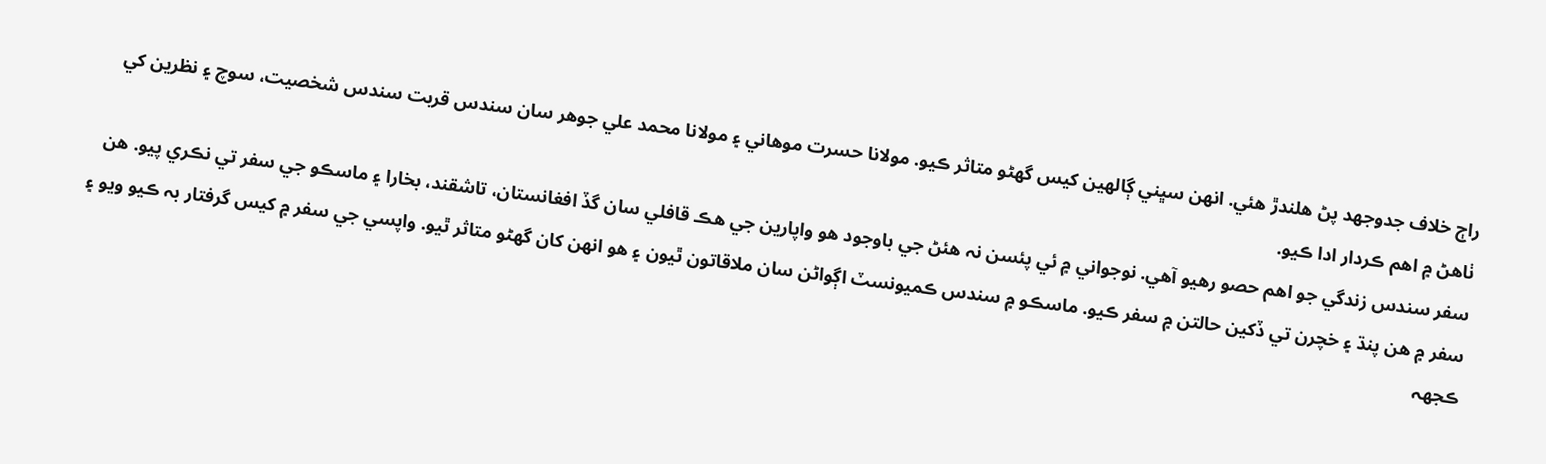راڄ خلاف جدوجھد پڻ هلندڙ هئي. انھن سڀني ڳالھين کيس گهڻو متاثر ڪيو. مولانا حسرت موهاني ۽ مولانا محمد علي جوهر سان سندس قربت سندس شخصيت، سوچ ۽ نظرين کي ٺاهڻ ۾ اهم ڪردار ادا ڪيو.
سفر سندس زندگي جو اهم حصو رهيو آهي. نوجواني ۾ ئي پئسن نہ هئڻ جي باوجود هو واپارين جي هڪ قافلي سان گڏ افغانستان، تاشقند، بخارا ۽ ماسڪو جي سفر تي نڪري پيو. هن سفر ۾ هن پنڌ ۽ خچرن تي ڏکين حالتن ۾ سفر ڪيو. ماسڪو ۾ سندس ڪميونسٽ اڳواڻن سان ملاقاتون ٿيون ۽ هو انھن کان گهڻو متاثر ٿيو. واپسي جي سفر ۾ کيس گرفتار بہ ڪيو ويو ۽ ڪجهہ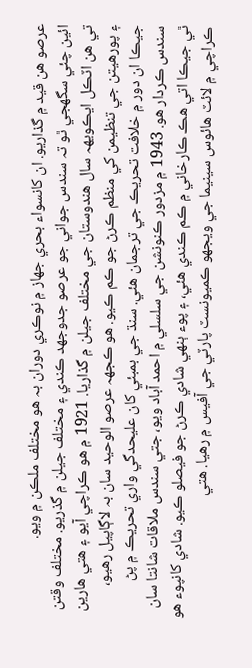عرصو هن قيد ۾ گذاريو. ان کانسواء بحري جھاز ۾ نوڪري دوران بہ هو مختلف ملڪن ۾ ويو.
ائين چئي سگهجي ٿو تہ سندس جواني جو عرصو جدوجھد ڪندي ۽ مختلف جيلن ۾ گذريو. مختلف وقتن تي هن اٽڪل ايڪويھہ سال هندوستان جي مختلف جيلن ۾ گذاريا. 1921 ۾ هو ڪراچي آيو ۽ هتي هارين ۽ پورهيتن جي تنظيمن کي منظم ڪرڻ جو ڪم ڪيو. هو ڪجهہ عرصو الوحيد سان بہ لاڳاپيل رهيو، جيڪا ان دور ۾ خلافت تحريڪ جي ترجمان هئي. سنڌ جي بمبئي کان عليحدگي واري تحريڪ ۾ پڻ سندس ڪردار هو. 1943 ۾ مزدور ڪنونشن جي سلسلي ۾ احمد آباد ويو، جتي سندس ملاقات شانتا سان ٿي جيڪا اتي هڪ ڪارخاني ۾ ڪم ڪندي هئي، ۽ پوء ٻنھي شادي ڪرڻ جو فيصلو ڪيو. شادي کانپوء هو ڪراچي ۾ لائٽ هائوس سينيما جي ويجهو ڪميونسٽ پارٽي جي آفيس ۾ رهيا. هتي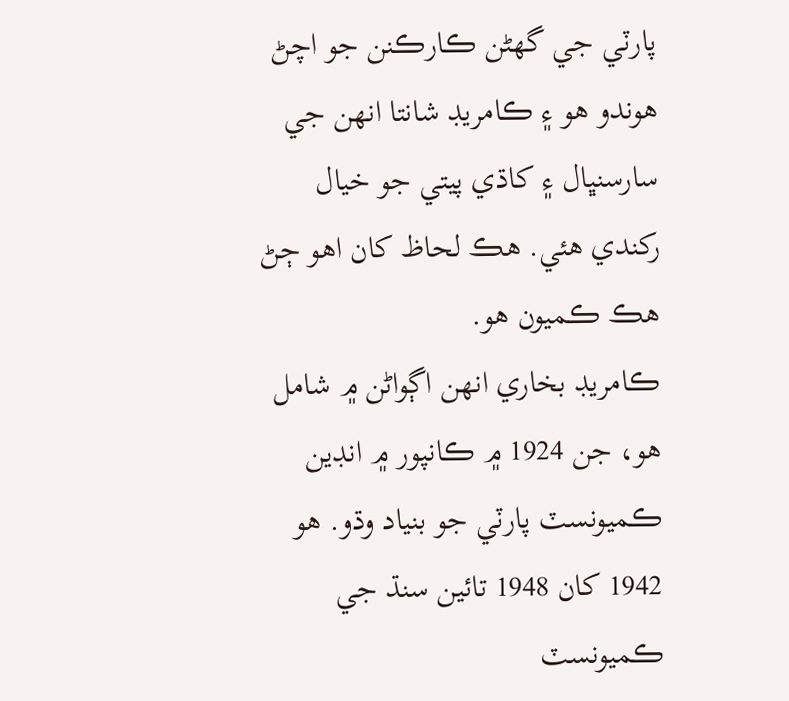پارٽي جي گهڻن ڪارڪنن جو اچڻ هوندو هو ۽ ڪامريڊ شانتا انھن جي سارسنڀال ۽ کاڌي پيتي جو خيال رکندي هئي. هڪ لحاظ کان اهو ڄڻ هڪ ڪميون هو.
ڪامريڊ بخاري انھن اڳواڻن ۾ شامل هو، جن 1924 ۾ ڪانپور ۾ انڊين ڪميونسٽ پارٽي جو بنياد وڌو. هو 1942 کان 1948 تائين سنڌ جي ڪميونسٽ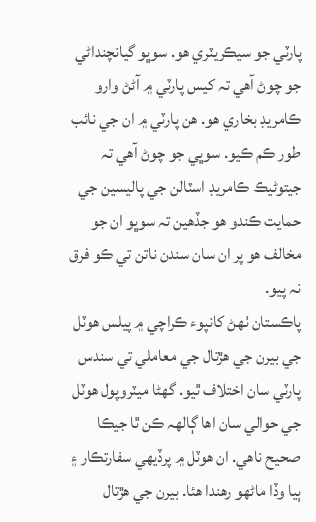پارٽي جو سيڪريٽري هو. سوڀو گيانچنداڻي جو چوڻ آهي تہ کيس پارٽي ۾ آڻڻ وارو ڪامريڊ بخاري هو. هن پارٽي ۾ ان جي نائب طور ڪم ڪيو. سوڀي جو چوڻ آهي تہ جيتوڻيڪ ڪامريڊ اسٽالن جي پاليسين جي حمايت ڪندو هو جڏهين تہ سوڀو ان جو مخالف هو پر ان سان سندن ناتن تي ڪو فرق نہ پيو.
پاڪستان ٺھڻ کانپوء ڪراچي ۾ پيلس هوٽل جي بيرن جي هڙتال جي معاملي تي سندس پارٽي سان اختلاف ٿيو. گهڻا ميٽروپول هوٽل جي حوالي سان اها ڳالھہ ڪن ٿا جيڪا صحيح ناهي. ان هوٽل ۾ پرڏيھي سفارتڪار ۽ ٻيا وڏا ماڻھو رهندا هئا. بيرن جي هڙتال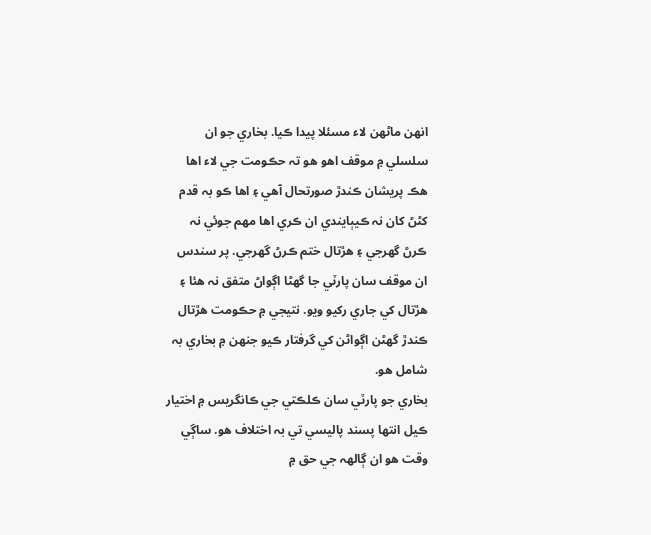انھن ماڻھن لاء مسئلا پيدا ڪيا. بخاري جو ان سلسلي ۾ موقف اهو هو تہ حڪومت جي لاء اها هڪ پريشان ڪندڙ صورتحال آهي ۽ اها ڪو بہ قدم کڻڻ کان نہ ڪيٻايندي ان ڪري اها مھم جوئي نہ ڪرڻ گهرجي ۽ هڙتال ختم ڪرڻ گهرجي. پر سندس ان موقف سان پارٽي جا گهڻا اڳواڻ متفق نہ هئا ۽ هڙتال کي جاري رکيو ويو. نتيجي ۾ حڪومت هڙتال ڪندڙ گهڻن اڳواڻن کي گرفتار ڪيو جنھن ۾ بخاري بہ شامل هو.
بخاري جو پارٽي سان ڪلڪتي جي ڪانگريس ۾ اختيار ڪيل انتھا پسند پاليسي تي بہ اختلاف هو. ساڳي وقت هو ان ڳالھہ جي حق ۾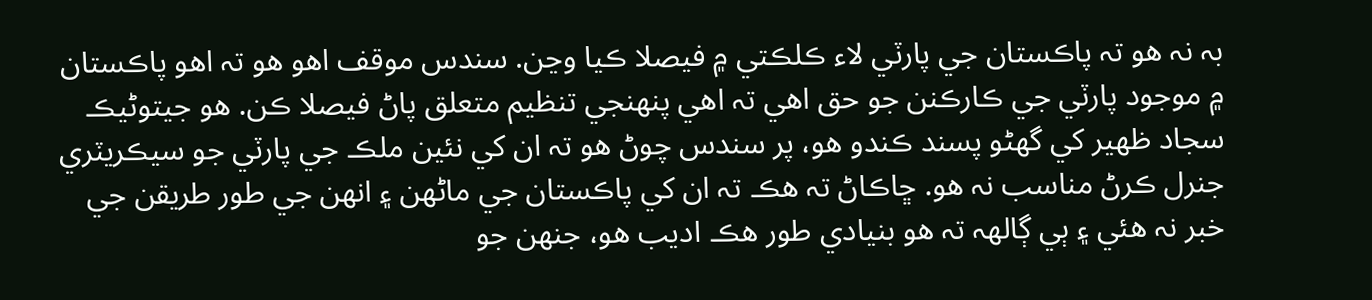بہ نہ هو تہ پاڪستان جي پارٽي لاء ڪلڪتي ۾ فيصلا ڪيا وڃن. سندس موقف اهو هو تہ اهو پاڪستان ۾ موجود پارٽي جي ڪارڪنن جو حق اهي تہ اهي پنھنجي تنظيم متعلق پاڻ فيصلا ڪن. هو جيتوڻيڪ سجاد ظھير کي گهڻو پسند ڪندو هو، پر سندس چوڻ هو تہ ان کي نئين ملڪ جي پارٽي جو سيڪريٽري جنرل ڪرڻ مناسب نہ هو. ڇاڪاڻ تہ هڪ تہ ان کي پاڪستان جي ماڻھن ۽ انھن جي طور طريقن جي خبر نہ هئي ۽ ٻي ڳالھہ تہ هو بنيادي طور هڪ اديب هو، جنھن جو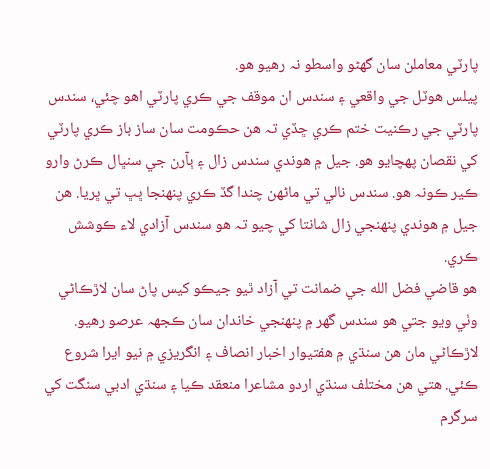پارٽي معاملن سان گهڻو واسطو نہ رهيو هو.
پيلس هوٽل جي واقعي ۽ سندس ان موقف جي ڪري پارٽي اهو چئي، سندس پارٽي جي رڪنيت ختم ڪري ڇڏي تہ هن حڪومت سان ساز باز ڪري پارٽي کي نقصان پھچايو هو. جيل ۾ هوندي سندس زال ۽ ٻآرن جي سنڀال ڪرڻ وارو ڪير ڪونہ هو. سندس نالي تي ماڻھن چندا گڏ ڪري پنھنجا ڀڀ تي ڀريا. هن جيل ۾ هوندي پنھنجي زال شانتا کي چيو تہ هو سندس آزادي لاء ڪوشش ڪري.
هو قاضي فضل الله جي ضمانت تي آزاد ٿيو جيڪو کيس پاڻ سان لاڙڪاڻي وٺي ويو جتي هو سندس گهر ۾ پنھنجي خاندان سان ڪجهہ عرصو رهيو. لاڙڪاڻي مان هن سنڌي ۾ هفتيوار اخبار انصاف ۽ انگريزي ۾ نيو ايرا شروع ڪئي. هتي هن مختلف سنڌي اردو مشاعرا منعقد ڪيا ۽ سنڌي ادبي سنگت کي سرگرم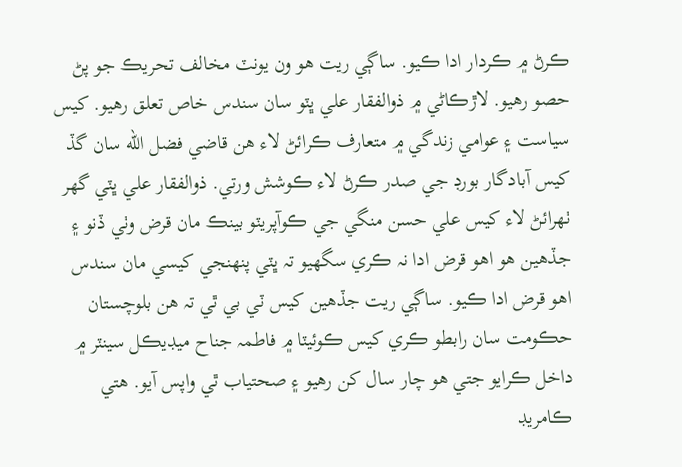ڪرڻ ۾ ڪردار ادا ڪيو. ساڳي ريت هو ون يونٽ مخالف تحريڪ جو پڻ حصو رهيو. لاڙڪاڻي ۾ ذوالفقار علي ڀٽو سان سندس خاص تعلق رهيو. کيس سياست ۽ عوامي زندگي ۾ متعارف ڪرائڻ لاء هن قاضي فضل الله سان گڏ کيس آبادگار بورڊ جي صدر ڪرڻ لاء ڪوشش ورتي. ذوالفقار علي ڀٽي گهر ٺھرائڻ لاء کيس علي حسن منگي جي ڪوآپريٽو بينڪ مان قرض وٺي ڏنو ۽ جڏهين هو اهو قرض ادا نہ ڪري سگهيو تہ ڀٽي پنھنجي کيسي مان سندس اهو قرض ادا ڪيو. ساڳي ريت جڏهين کيس ٽي بي ٿي تہ هن بلوچستان حڪومت سان رابطو ڪري کيس ڪوئيٽا ۾ فاطمہ جناح ميڊيڪل سينٽر ۾ داخل ڪرايو جتي هو چار سال کن رهيو ۽ صحتياب ٿي واپس آيو. هتي ڪامريڊ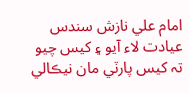امام علي نازش سندس عيادت لاء آيو ۽ کيس چيو تہ کيس پارٽي مان نيڪالي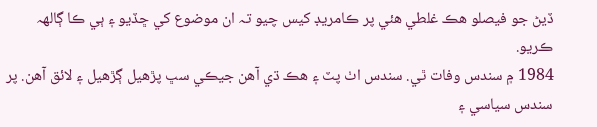ڏيڻ جو فيصلو هڪ غلطي هئي پر ڪامريڊ کيس چيو تہ ان موضوع کي ڇڏيو ۽ ٻي ڪا ڳالھہ ڪريو.
1984 ۾ سندس وفات ٿي. سندس اٺ پٽ ۽ هڪ ڌي آهن جيڪي سڀ پڙهيل ڳڙهيل ۽ لائق آهن. پر سندس سياسي ۽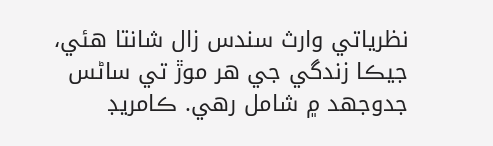نظرياتي وارث سندس زال شانتا هئي، جيڪا زندگي جي هر موڙ تي ساڻس جدوجھد ۾ شامل رهي. ڪامريڊ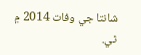شانتا جي وفات 2014 ۾ ٿي.